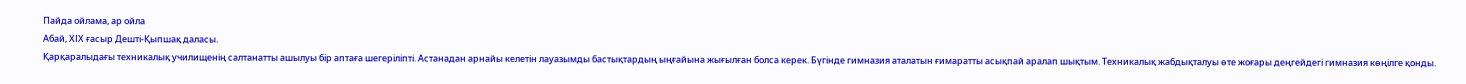Пайда ойлама, ар ойла
Абай, ХІХ ғасыр Дешті-Қыпшақ даласы.
Қарқаралыдағы техникалық училищенің салтанатты ашылуы бір аптаға шегеріліпті. Астанадан арнайы келетін лауазымды бастықтардың ыңғайына жығылған болса керек. Бүгінде гимназия аталатын ғимаратты асықпай аралап шықтым. Техникалық жабдықталуы өте жоғары деңгейдегі гимназия көңілге қонды.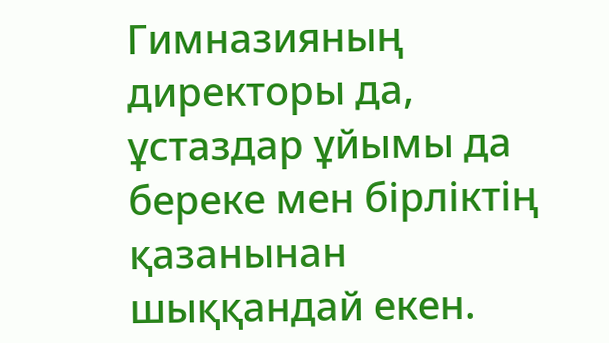Гимназияның директоры да, ұстаздар ұйымы да береке мен бірліктің қазанынан шыққандай екен.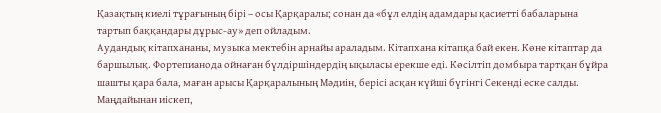Қазақтың киелі тұрағының бірі – осы Қарқаралы; сонан да «бұл елдің адамдары қасиетті бабаларына тартып баққандары дұрыс-ау» деп ойладым.
Аудандық кітапхананы, музыка мектебін арнайы араладым. Кітапхана кітапқа бай екен. Көне кітаптар да баршылық. Фортепианода ойнаған бүлдіршіндердің ықыласы ерекше еді. Көсілтіп домбыра тартқан бұйра шашты қара бала, маған арысы Қарқаралының Мәдиін, берісі асқан күйші бүгінгі Секенді еске салды. Маңдайынан иіскеп,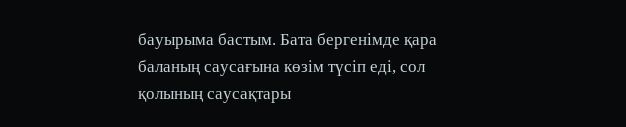бауырыма бастым. Бата бергенімде қара баланың саусағына көзім түсіп еді, сол қолының саусақтары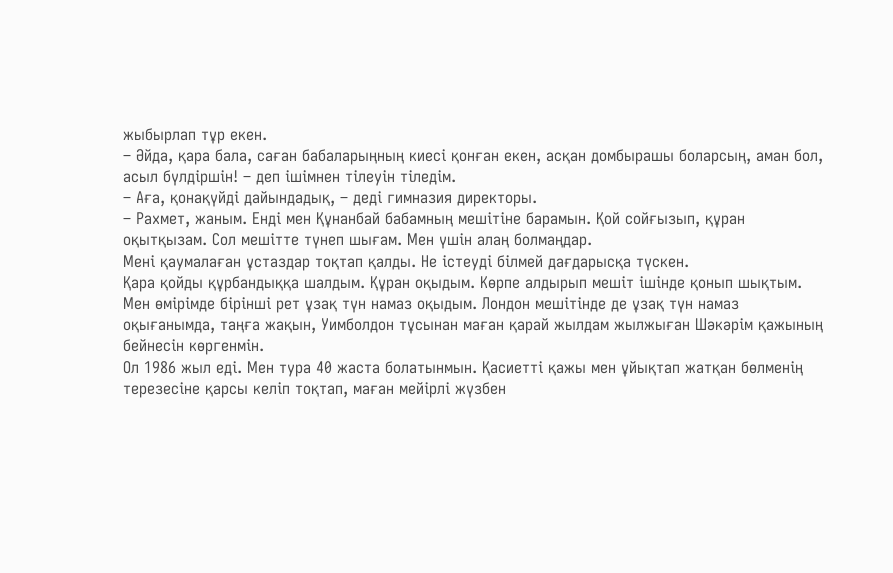жыбырлап тұр екен.
– Әйда, қара бала, саған бабаларыңның киесі қонған екен, асқан домбырашы боларсың, аман бол, асыл бүлдіршін! – деп ішімнен тілеуін тіледім.
– Аға, қонақүйді дайындадық, – деді гимназия директоры.
– Рахмет, жаным. Енді мен Құнанбай бабамның мешітіне барамын. Қой сойғызып, құран оқытқызам. Сол мешітте түнеп шығам. Мен үшін алаң болмаңдар.
Мені қаумалаған ұстаздар тоқтап қалды. Не істеуді білмей дағдарысқа түскен.
Қара қойды құрбандыққа шалдым. Құран оқыдым. Көрпе алдырып мешіт ішінде қонып шықтым. Мен өмірімде бірінші рет ұзақ түн намаз оқыдым. Лондон мешітінде де ұзақ түн намаз оқығанымда, таңға жақын, Уимболдон тұсынан маған қарай жылдам жылжыған Шәкәрім қажының бейнесін көргенмін.
Ол 1986 жыл еді. Мен тура 40 жаста болатынмын. Қасиетті қажы мен ұйықтап жатқан бөлменің терезесіне қарсы келіп тоқтап, маған мейірлі жүзбен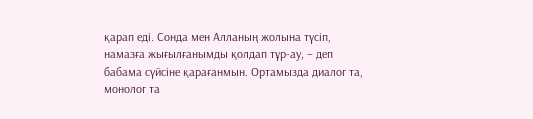қарап еді. Сонда мен Алланың жолына түсіп, намазға жығылғанымды қолдап тұр-ау, – деп бабама сүйсіне қарағанмын. Ортамызда диалог та, монолог та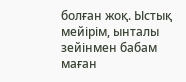болған жоқ. Ыстық мейірім, ынталы зейінмен бабам маған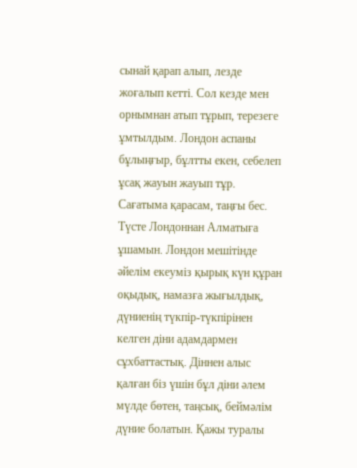сынай қарап алып, лезде жоғалып кетті. Сол кезде мен орнымнан атып тұрып, терезеге ұмтылдым. Лондон аспаны бұлыңғыр, бұлтты екен, себелеп ұсақ жауын жауып тұр. Сағатыма қарасам, таңғы бес.
Түсте Лондоннан Алматыға ұшамын. Лондон мешітінде әйелім екеуміз қырық күн құран оқыдық, намазға жығылдық, дүниенің түкпір-түкпірінен келген діни адамдармен сұхбаттастық. Діннен алыс қалған біз үшін бұл діни әлем мүлде бөтен, таңсық, беймәлім дүние болатын. Қажы туралы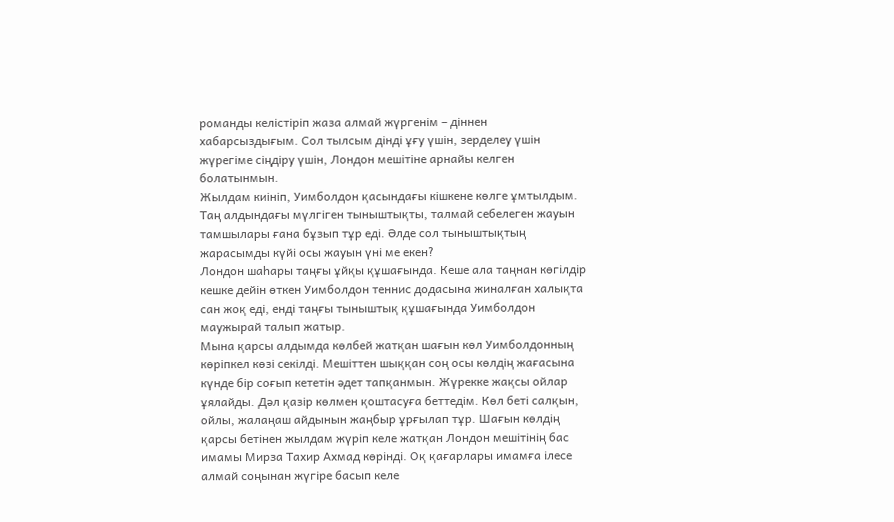романды келістіріп жаза алмай жүргенім – діннен хабарсыздығым. Сол тылсым дінді ұғу үшін, зерделеу үшін жүрегіме сіңдіру үшін, Лондон мешітіне арнайы келген болатынмын.
Жылдам киініп, Уимболдон қасындағы кішкене көлге ұмтылдым. Таң алдындағы мүлгіген тыныштықты, талмай себелеген жауын тамшылары ғана бұзып тұр еді. Әлде сол тыныштықтың жарасымды күйі осы жауын үні ме екен?
Лондон шаһары таңғы ұйқы құшағында. Кеше ала таңнан көгілдір кешке дейін өткен Уимболдон теннис додасына жиналған халықта сан жоқ еді, енді таңғы тыныштық құшағында Уимболдон маужырай талып жатыр.
Мына қарсы алдымда көлбей жатқан шағын көл Уимболдонның көріпкел көзі секілді. Мешіттен шыққан соң осы көлдің жағасына күнде бір соғып кететін әдет тапқанмын. Жүрекке жақсы ойлар ұялайды. Дәл қазір көлмен қоштасуға беттедім. Көл беті салқын, ойлы, жалаңаш айдынын жаңбыр ұрғылап тұр. Шағын көлдің қарсы бетінен жылдам жүріп келе жатқан Лондон мешітінің бас имамы Мирза Тахир Ахмад көрінді. Оқ қағарлары имамға ілесе алмай соңынан жүгіре басып келе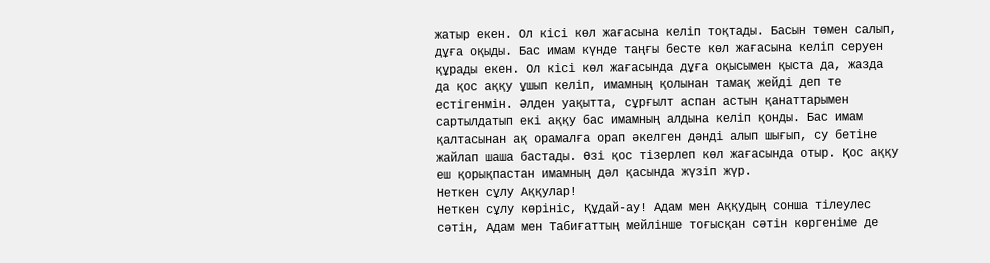жатыр екен. Ол кісі көл жағасына келіп тоқтады. Басын төмен салып, дұға оқыды. Бас имам күнде таңғы бесте көл жағасына келіп серуен құрады екен. Ол кісі көл жағасында дұға оқысымен қыста да, жазда да қос аққу ұшып келіп, имамның қолынан тамақ жейді деп те естігенмін. Әлден уақытта, сұрғылт аспан астын қанаттарымен сартылдатып екі аққу бас имамның алдына келіп қонды. Бас имам қалтасынан ақ орамалға орап әкелген дәнді алып шығып, су бетіне жайлап шаша бастады. Өзі қос тізерлеп көл жағасында отыр. Қос аққу еш қорықпастан имамның дәл қасында жүзіп жүр.
Неткен сұлу Аққулар!
Неткен сұлу көрініс, Құдай-ау! Адам мен Аққудың сонша тілеулес сәтін, Адам мен Табиғаттың мейлінше тоғысқан сәтін көргеніме де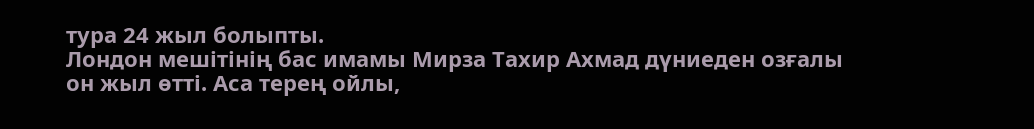тура 24 жыл болыпты.
Лондон мешітінің бас имамы Мирза Тахир Ахмад дүниеден озғалы он жыл өтті. Аса терең ойлы,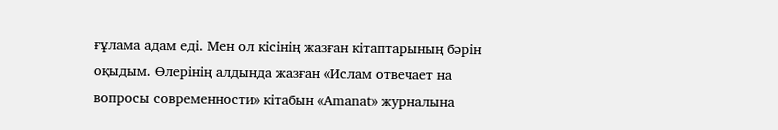ғұлама адам еді. Мен ол кісінің жазған кітаптарының бәрін оқыдым. Өлерінің алдында жазған «Ислам отвечает на вопросы современности» кітабын «Аmаnаt» журналына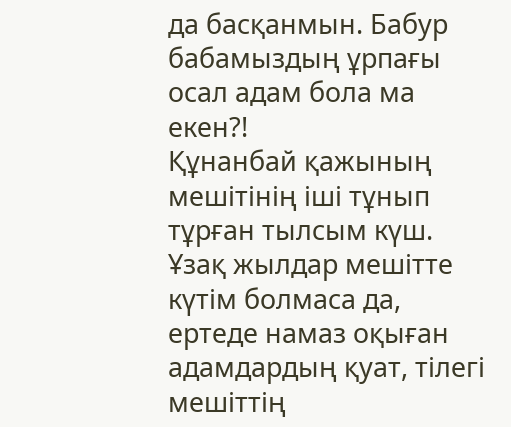да басқанмын. Бабур бабамыздың ұрпағы осал адам бола ма екен?!
Құнанбай қажының мешітінің іші тұнып тұрған тылсым күш. Ұзақ жылдар мешітте күтім болмаса да, ертеде намаз оқыған адамдардың қуат, тілегі мешіттің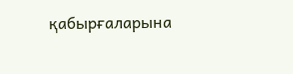қабырғаларына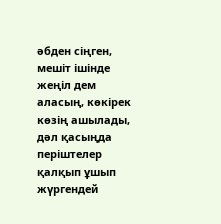әбден сіңген, мешіт ішінде жеңіл дем аласың, көкірек көзің ашылады, дәл қасыңда періштелер қалқып ұшып жүргендей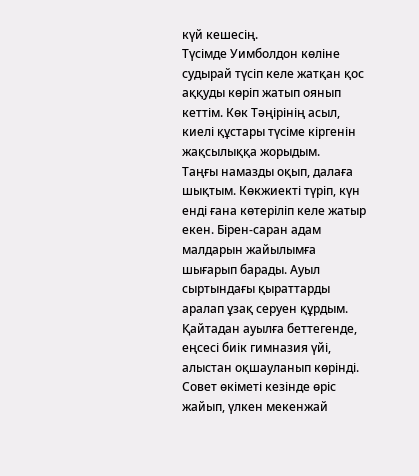күй кешесің.
Түсімде Уимболдон көліне судырай түсіп келе жатқан қос аққуды көріп жатып оянып кеттім. Көк Тәңірінің асыл, киелі құстары түсіме кіргенін жақсылыққа жорыдым.
Таңғы намазды оқып, далаға шықтым. Көкжиекті түріп, күн енді ғана көтеріліп келе жатыр екен. Бірен-саран адам малдарын жайылымға шығарып барады. Ауыл сыртындағы қыраттарды аралап ұзақ серуен құрдым. Қайтадан ауылға беттегенде, еңсесі биік гимназия үйі, алыстан оқшауланып көрінді.
Совет өкіметі кезінде өріс жайып, үлкен мекенжай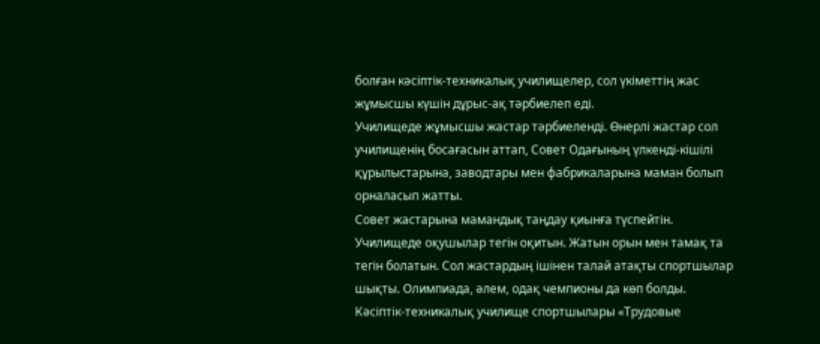болған кәсіптік-техникалық училищелер, сол үкіметтің жас жұмысшы күшін дұрыс-ақ тәрбиелеп еді.
Училищеде жұмысшы жастар тәрбиеленді. Өнерлі жастар сол училищенің босағасын аттап, Совет Одағының үлкенді-кішілі құрылыстарына, заводтары мен фабрикаларына маман болып орналасып жатты.
Совет жастарына мамандық таңдау қиынға түспейтін. Училищеде оқушылар тегін оқитын. Жатын орын мен тамақ та тегін болатын. Сол жастардың ішінен талай атақты спортшылар шықты. Олимпиада, әлем, одақ чемпионы да көп болды. Кәсіптік-техникалық училище спортшылары «Трудовые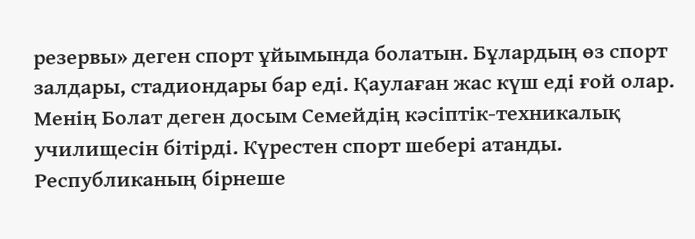резервы» деген спорт ұйымында болатын. Бұлардың өз спорт залдары, стадиондары бар еді. Қаулаған жас күш еді ғой олар. Менің Болат деген досым Семейдің кәсіптік-техникалық училищесін бітірді. Күрестен спорт шебері атанды. Республиканың бірнеше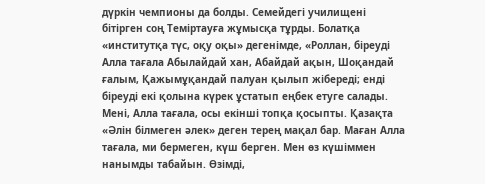дүркін чемпионы да болды. Семейдегі училищені бітірген соң Теміртауға жұмысқа тұрды. Болатқа «институтқа түс, оқу оқы» дегенімде, «Роллан, біреуді Алла тағала Абылайдай хан, Абайдай ақын, Шоқандай ғалым, Қажымұқандай палуан қылып жібереді; енді біреуді екі қолына күрек ұстатып еңбек етуге салады. Мені, Алла тағала, осы екінші топқа қосыпты. Қазақта «Әлін білмеген әлек» деген терең мақал бар. Маған Алла тағала, ми бермеген, күш берген. Мен өз күшіммен нанымды табайын. Өзімді,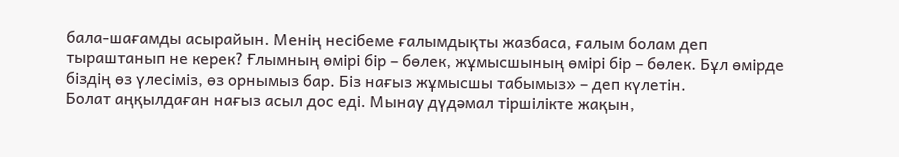бала-шағамды асырайын. Менің несібеме ғалымдықты жазбаса, ғалым болам деп тыраштанып не керек? Ғлымның өмірі бір – бөлек, жұмысшының өмірі бір – бөлек. Бұл өмірде біздің өз үлесіміз, өз орнымыз бар. Біз нағыз жұмысшы табымыз» – деп күлетін.
Болат аңқылдаған нағыз асыл дос еді. Мынау дүдәмал тіршілікте жақын,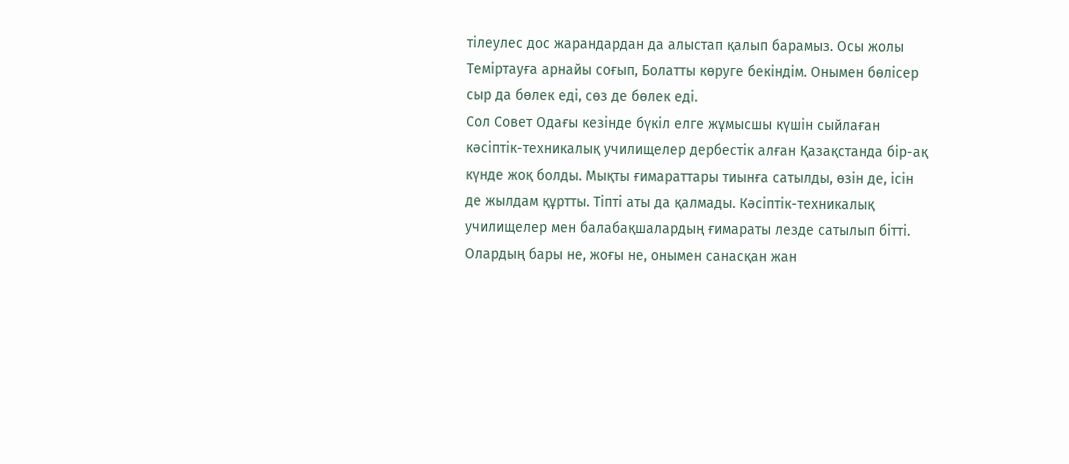тілеулес дос жарандардан да алыстап қалып барамыз. Осы жолы Теміртауға арнайы соғып, Болатты көруге бекіндім. Онымен бөлісер сыр да бөлек еді, сөз де бөлек еді.
Сол Совет Одағы кезінде бүкіл елге жұмысшы күшін сыйлаған кәсіптік-техникалық училищелер дербестік алған Қазақстанда бір-ақ күнде жоқ болды. Мықты ғимараттары тиынға сатылды, өзін де, ісін де жылдам құртты. Тіпті аты да қалмады. Кәсіптік-техникалық училищелер мен балабақшалардың ғимараты лезде сатылып бітті. Олардың бары не, жоғы не, онымен санасқан жан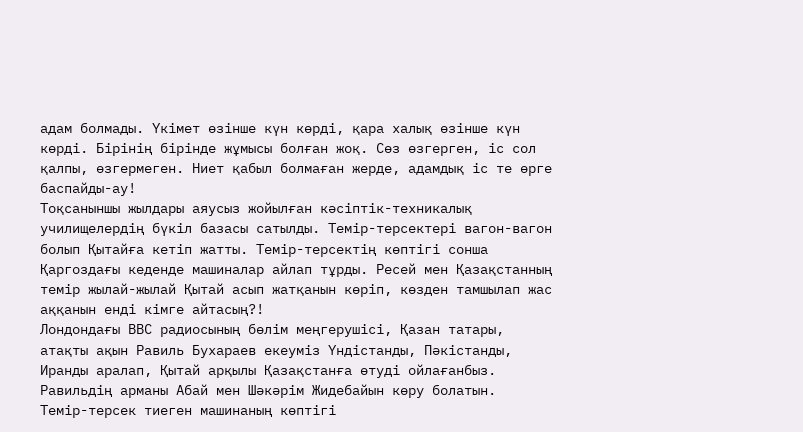адам болмады. Үкімет өзінше күн көрді, қара халық өзінше күн көрді. Бірінің бірінде жұмысы болған жоқ. Сөз өзгерген, іс сол қалпы, өзгермеген. Ниет қабыл болмаған жерде, адамдық іс те өрге баспайды-ау!
Тоқсаныншы жылдары аяусыз жойылған кәсіптік-техникалық училищелердің бүкіл базасы сатылды. Темір-терсектері вагон-вагон болып Қытайға кетіп жатты. Темір-терсектің көптігі сонша Қаргоздағы кеденде машиналар айлап тұрды. Ресей мен Қазақстанның темір жылай-жылай Қытай асып жатқанын көріп, көзден тамшылап жас аққанын енді кімге айтасың?!
Лондондағы ВВС радиосының бөлім меңгерушісі, Қазан татары, атақты ақын Равиль Бухараев екеуміз Үндістанды, Пәкістанды, Иранды аралап, Қытай арқылы Қазақстанға өтуді ойлағанбыз. Равильдің арманы Абай мен Шәкәрім Жидебайын көру болатын.
Темір-терсек тиеген машинаның көптігі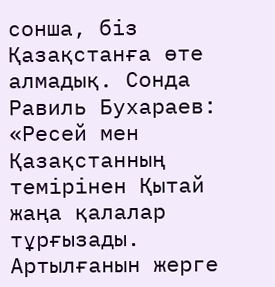сонша, біз Қазақстанға өте алмадық. Сонда Равиль Бухараев: «Ресей мен Қазақстанның темірінен Қытай жаңа қалалар тұрғызады. Артылғанын жерге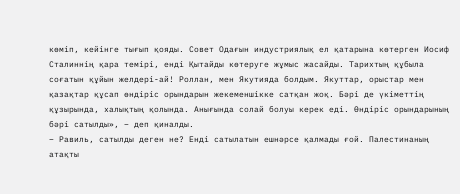көміп, кейінге тығып қояды. Совет Одағын индустриялық ел қатарына көтерген Иосиф Сталиннің қара темірі, енді Қытайды көтеруге жұмыс жасайды. Тарихтың құбыла соғатын құйын желдері-ай! Роллан, мен Якутияда болдым. Якуттар, орыстар мен қазақтар құсап өндіріс орындарын жекеменшікке сатқан жоқ. Бәрі де үкіметтің құзырында, халықтың қолында. Анығында солай болуы керек еді. Өндіріс орындарының бәрі сатылды», – деп қиналды.
– Равиль, сатылды деген не? Енді сатылатын ешнәрсе қалмады ғой. Палестинаның атақты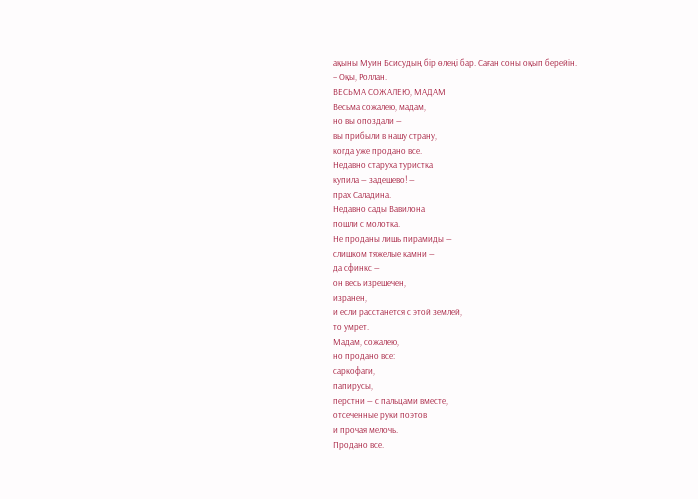ақыны Муин Бсисудың бір өлеңі бар. Саған соны оқып берейін.
– Оқы, Роллан.
ВЕСЬМА СОЖАЛЕЮ, МАДАМ
Весьма сожалею, мадам,
но вы опоздали —
вы прибыли в нашу страну,
когда уже продано все.
Недавно старуха туристка
купила — задешево! —
прах Саладина.
Недавно сады Вавилона
пошли с молотка.
Не проданы лишь пирамиды —
слишком тяжелые камни —
да сфинкс —
он весь изрешечен,
изранен,
и если расстанется с этой землей,
то умрет.
Мадам, сожалею,
но продано все:
саркофаги,
папирусы,
перстни — с пальцами вместе,
отсеченные руки поэтов
и прочая мелочь.
Продано все.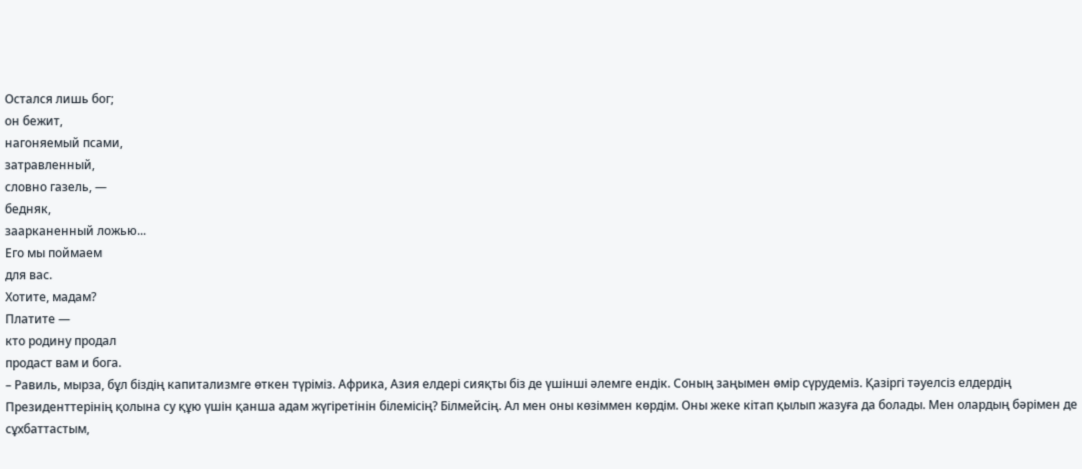Остался лишь бог;
он бежит,
нагоняемый псами,
затравленный,
словно газель, —
бедняк,
заарканенный ложью...
Его мы поймаем
для вас.
Хотите, мадам?
Платите —
кто родину продал
продаст вам и бога.
– Равиль, мырза, бұл біздің капитализмге өткен түріміз. Африка, Азия елдері сияқты біз де үшінші әлемге ендік. Соның заңымен өмір сүрудеміз. Қазіргі тәуелсіз елдердің Президенттерінің қолына су құю үшін қанша адам жүгіретінін білемісің? Білмейсің. Ал мен оны көзіммен көрдім. Оны жеке кітап қылып жазуға да болады. Мен олардың бәрімен де сұхбаттастым,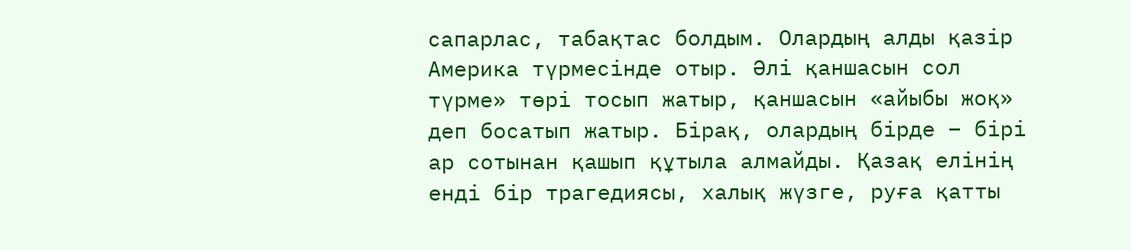сапарлас, табақтас болдым. Олардың алды қазір Америка түрмесінде отыр. Әлі қаншасын сол түрме» төрі тосып жатыр, қаншасын «айыбы жоқ» деп босатып жатыр. Бірақ, олардың бірде – бірі ар сотынан қашып құтыла алмайды. Қазақ елінің енді бір трагедиясы, халық жүзге, руға қатты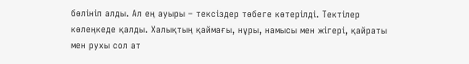бөлініп алды. Ал ең ауыры – тексіздер төбеге көтерілді. Тектілер көлеңкеде қалды. Халықтың қаймағы, нұры, намысы мен жігері, қайраты мен рухы сол ат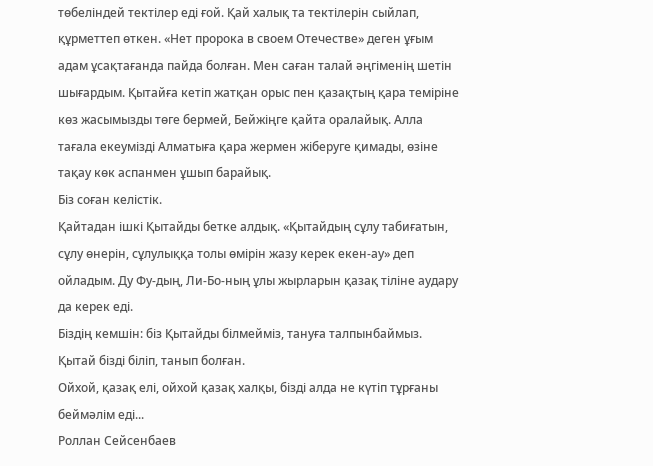төбеліндей тектілер еді ғой. Қай халық та тектілерін сыйлап, құрметтеп өткен. «Нет пророка в своем Отечестве» деген ұғым адам ұсақтағанда пайда болған. Мен саған талай әңгіменің шетін шығардым. Қытайға кетіп жатқан орыс пен қазақтың қара теміріне көз жасымызды төге бермей, Бейжіңге қайта оралайық. Алла тағала екеумізді Алматыға қара жермен жіберуге қимады, өзіне тақау көк аспанмен ұшып барайық.
Біз соған келістік.
Қайтадан ішкі Қытайды бетке алдық. «Қытайдың сұлу табиғатын, сұлу өнерін, сұлулыққа толы өмірін жазу керек екен-ау» деп ойладым. Ду Фу-дың, Ли-Бо-ның ұлы жырларын қазақ тіліне аудару да керек еді.
Біздің кемшін: біз Қытайды білмейміз, тануға талпынбаймыз.
Қытай бізді біліп, танып болған.
Ойхой, қазақ елі, ойхой қазақ халқы, бізді алда не күтіп тұрғаны беймәлім еді...
Роллан Сейсенбаев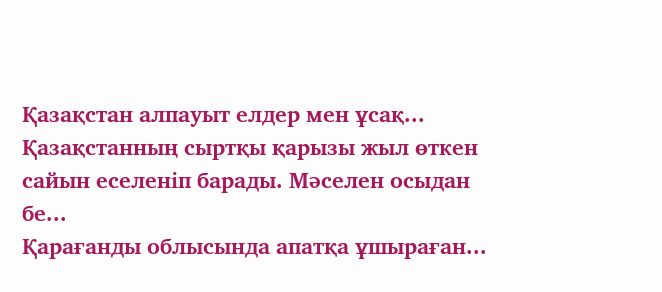Қазақстан алпауыт елдер мен ұсақ...
Қазақстанның сыртқы қарызы жыл өткен сайын еселеніп барады. Мәселен осыдан бе...
Қарағанды облысында апатқа ұшыраған...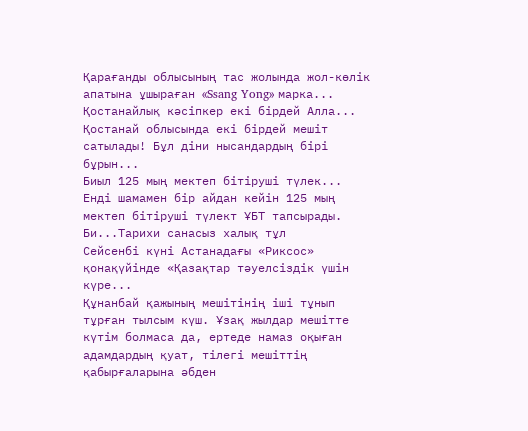Қарағанды облысының тас жолында жол-көлік апатына ұшыраған «Ssang Yong» марка...
Қостанайлық кәсіпкер екі бірдей Алла...
Қостанай облысында екі бірдей мешіт сатылады! Бұл діни нысандардың бірі бұрын...
Биыл 125 мың мектеп бітіруші түлек...
Енді шамамен бір айдан кейін 125 мың мектеп бітіруші түлект ҰБТ тапсырады. Би...Тарихи санасыз халық тұл
Сейсенбі күні Астанадағы «Риксос» қонақүйінде «Қазақтар тәуелсіздік үшін күре...
Құнанбай қажының мешітінің іші тұнып тұрған тылсым күш. Ұзақ жылдар мешітте күтім болмаса да, ертеде намаз оқыған адамдардың қуат, тілегі мешіттің қабырғаларына әбден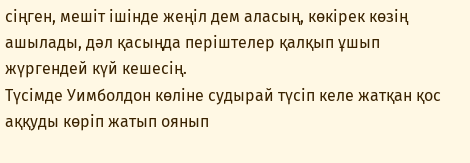сіңген, мешіт ішінде жеңіл дем аласың, көкірек көзің ашылады, дәл қасыңда періштелер қалқып ұшып жүргендей күй кешесің.
Түсімде Уимболдон көліне судырай түсіп келе жатқан қос аққуды көріп жатып оянып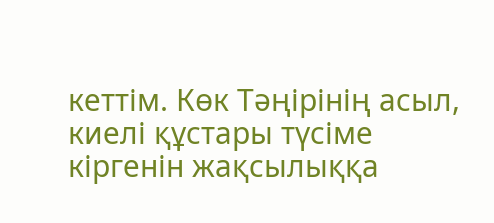кеттім. Көк Тәңірінің асыл, киелі құстары түсіме кіргенін жақсылыққа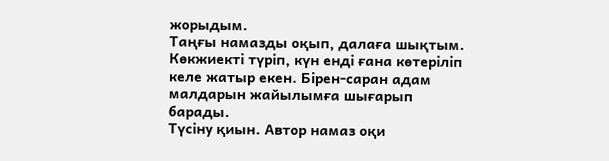жорыдым.
Таңғы намазды оқып, далаға шықтым. Көкжиекті түріп, күн енді ғана көтеріліп келе жатыр екен. Бірен-саран адам малдарын жайылымға шығарып барады.
Түсіну қиын. Автор намаз оқи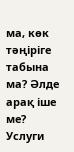ма, көк тәңіріге табына ма? Әлде арақ іше ме?
Услуги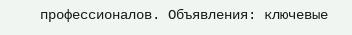профессионалов. Объявления: ключевые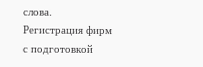слова.
Регистрация фирм с подготовкой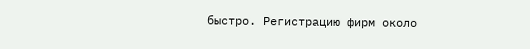быстро. Регистрацию фирм около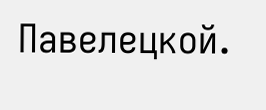Павелецкой.